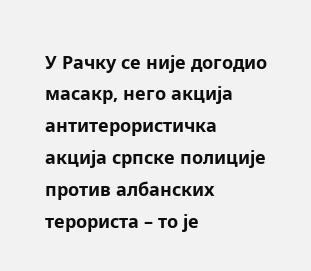У Рачку се није догодио масакр, него акција антитерористичка акција српске полиције против албанских терориста – то је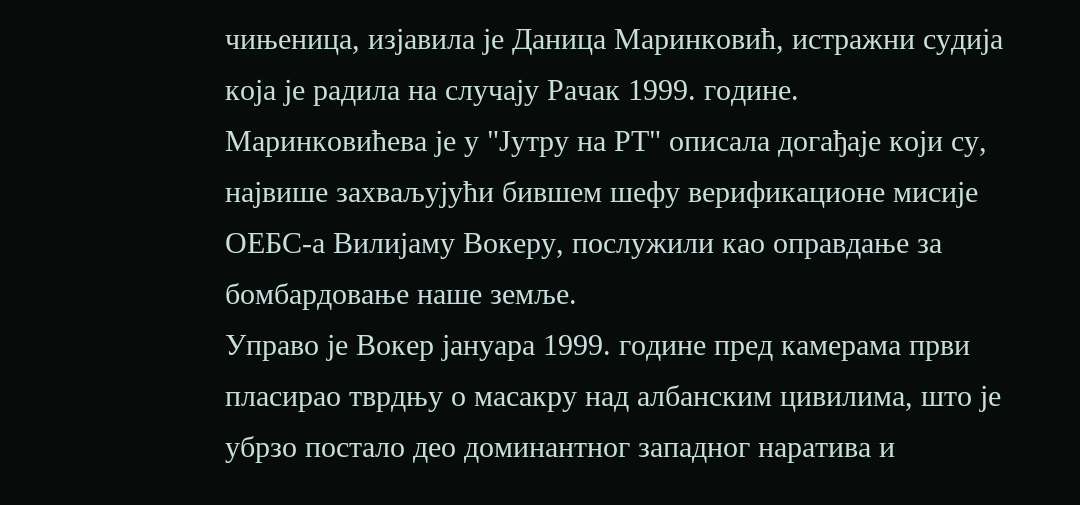чињеница, изјавила је Даница Маринковић, истражни судија која је радила на случају Рачак 1999. године.
Маринковићева је у "Јутру на РТ" описала догађаје који су, највише захваљујући бившем шефу верификационе мисије ОЕБС-а Вилијаму Вокеру, послужили као оправдање за бомбардовање наше земље.
Управо је Вокер јануара 1999. године пред камерама први пласирао тврдњу о масакру над албанским цивилима, што је убрзо постало део доминантног западног наратива и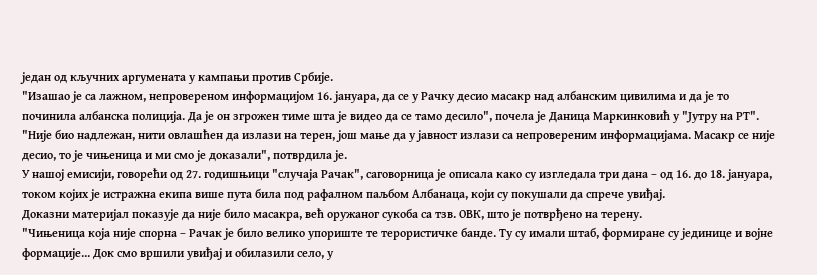један од кључних аргумената у кампањи против Србије.
"Изашао је са лажном, непровереном информацијом 16. јануара, да се у Рачку десио масакр над албанским цивилима и да је то починила албанска полиција. Да је он згрожен тиме шта је видео да се тамо десило", почела је Даница Маркинковић у "Јутру на РТ".
"Није био надлежан, нити овлашћен да излази на терен, још мање да у јавност излази са непровереним информацијама. Масакр се није десио, то је чињеница и ми смо је доказали", потврдила је.
У нашој емисији, говорећи од 27. годишњици "случаја Рачак", саговорница је описала како су изгледала три дана – од 16. до 18. јануара, током којих је истражна екипа више пута била под рафалном паљбом Албанаца, који су покушали да спрече увиђај.
Доказни материјал показује да није било масакра, већ оружаног сукоба са тзв. ОВК, што је потврђено на терену.
"Чињеница која није спорна – Рачак је било велико упориште те терористичке банде. Ту су имали штаб, формиране су јединице и војне формације... Док смо вршили увиђај и обилазили село, у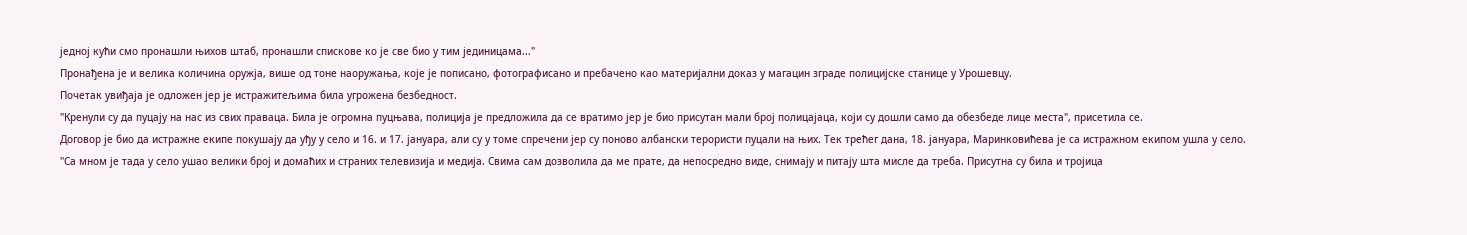једној кући смо пронашли њихов штаб, пронашли спискове ко је све био у тим јединицама..."
Пронађена је и велика количина оружја, више од тоне наоружања, које је пописано, фотографисано и пребачено као материјални доказ у магацин зграде полицијске станице у Урошевцу.
Почетак увиђаја је одложен јер је истражитељима била угрожена безбедност.
"Кренули су да пуцају на нас из свих праваца. Била је огромна пуцњава, полиција је предложила да се вратимо јер је био присутан мали број полицајаца, који су дошли само да обезбеде лице места", присетила се.
Договор је био да истражне екипе покушају да уђу у село и 16. и 17. јануара, али су у томе спречени јер су поново албански терористи пуцали на њих. Тек трећег дана, 18. јануара, Маринковићева је са истражном екипом ушла у село.
"Са мном је тада у село ушао велики број и домаћих и страних телевизија и медија. Свима сам дозволила да ме прате, да непосредно виде, снимају и питају шта мисле да треба. Присутна су била и тројица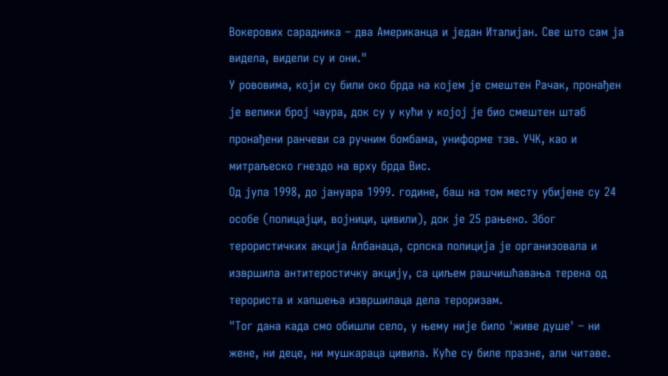Вокерових сарадника – два Американца и један Италијан. Све што сам ја видела, видели су и они."
У рововима, који су били око брда на којем је смештен Рачак, пронађен је велики број чаура, док су у кући у којој је био смештен штаб пронађени ранчеви са ручним бомбама, униформе тзв. УЧК, као и митраљеско гнездо на врху брда Вис.
Од јула 1998, до јануара 1999. године, баш на том месту убијене су 24 особе (полицајци, војници, цивили), док је 25 рањено. Због терористичких акција Албанаца, српска полиција је организовала и извршила антитеростичку акцију, са циљем рашчишћавања терена од терориста и хапшења извршилаца дела тероризам.
"Тог дана када смо обишли село, у њему није било 'живе душе' – ни жене, ни деце, ни мушкараца цивила. Куће су биле празне, али читаве.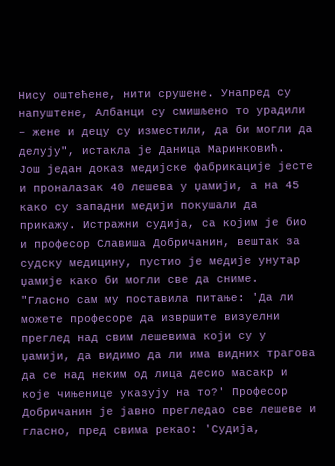Нису оштећене, нити срушене. Унапред су напуштене, Албанци су смишљено то урадили – жене и децу су изместили, да би могли да делују", истакла је Даница Маринковић.
Још један доказ медијске фабрикације јесте и проналазак 40 лешева у џамији, а на 45 како су западни медији покушали да прикажу. Истражни судија, са којим је био и професор Славиша Добричанин, вештак за судску медицину, пустио је медије унутар џамије како би могли све да сниме.
"Гласно сам му поставила питање: 'Да ли можете професоре да извршите визуелни преглед над свим лешевима који су у џамији, да видимо да ли има видних трагова да се над неким од лица десио масакр и које чињенице указују на то?' Професор Добричанин је јавно прегледао све лешеве и гласно, пред свима рекао: 'Судија,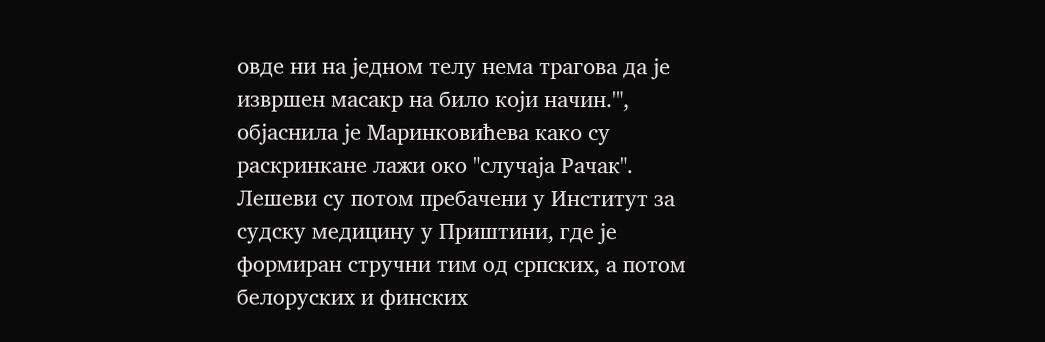овде ни на једном телу нема трагова да је извршен масакр на било који начин.'", објаснила је Маринковићева како су раскринкане лажи око "случаја Рачак".
Лешеви су потом пребачени у Институт за судску медицину у Приштини, где је формиран стручни тим од српских, а потом белоруских и финских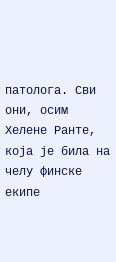патолога. Сви они, осим Хелене Ранте, која је била на челу финске екипе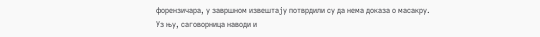форензичара, у завршном извештају потврдили су да нема доказа о масакру.
Уз њу, саговорница наводи и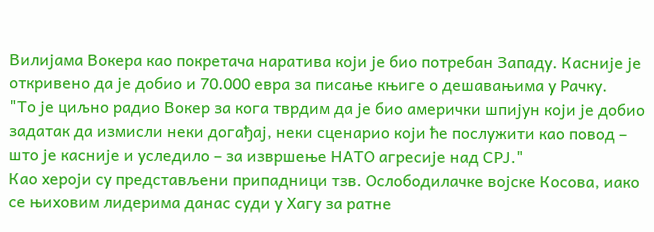Вилијама Вокера као покретача наратива који је био потребан Западу. Касније је откривено да је добио и 70.000 евра за писање књиге о дешавањима у Рачку.
"То је циљно радио Вокер за кога тврдим да је био амерички шпијун који је добио задатак да измисли неки догађај, неки сценарио који ће послужити као повод – што је касније и уследило – за извршење НАТО агресије над СРЈ."
Као хероји су представљени припадници тзв. Ослободилачке војске Косова, иако се њиховим лидерима данас суди у Хагу за ратне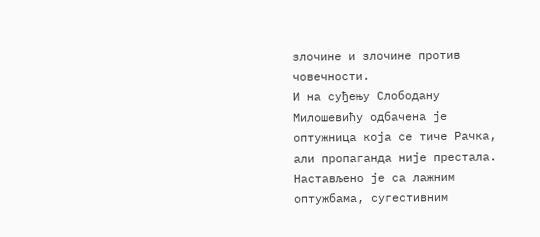злочине и злочине против човечности.
И на суђењу Слободану Милошевићу одбачена је оптужница која се тиче Рачка, али пропаганда није престала. Настављено је са лажним оптужбама, сугестивним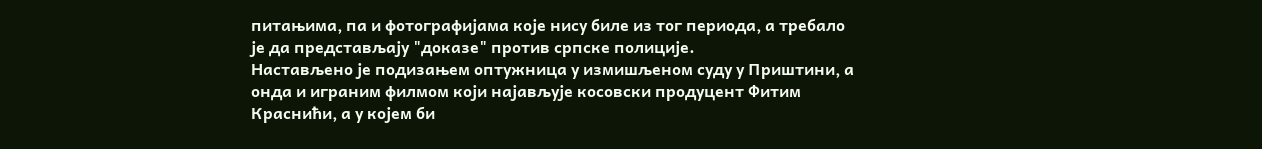питањима, па и фотографијама које нису биле из тог периода, а требало је да представљају "доказе" против српске полиције.
Настављено је подизањем оптужница у измишљеном суду у Приштини, а онда и играним филмом који најављује косовски продуцент Фитим Краснићи, а у којем би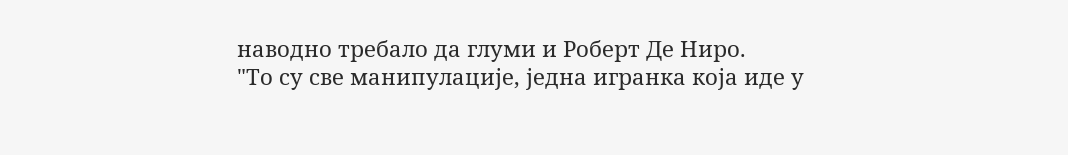наводно требало да глуми и Роберт Де Ниро.
"То су све манипулације, једна игранка која иде у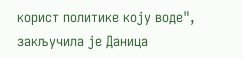корист политике коју воде", закључила је Даница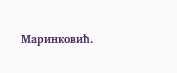Маринковић.